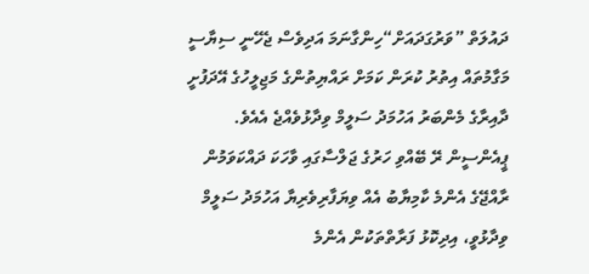ދައުލަތް ”ވަރުގަދައަށް“ހިންގާނަމަ އަދިވެސް ޖެހޭނީ ސިޔާސީ މަގާމުތައް އިތުރު ކުރަން ކަމަށް ރައްޔިތުންގެ މަޖިލީހުގެ އޭދަފުށީ ދާއިރާގެ މެންބަރު އަހުމަދު ސަލީމް ވިދާޅުވެއްޖެ އެއެވެ.
ޕީއެންސީން ރޭ ބޭއްވި ހަރުގެ ޖަލްސާގައި ވާހަކަ ދައްކަވަމުން ރާއްޖޭގެ އެންމެ ކާމިޔާބު އެއް ވިޔަފާރިވެރިޔާ އަހުމަދު ސަލީމް ވިދާޅުވީ، އިދިކޮޅު ފަރާތްތަކުން އެންމެ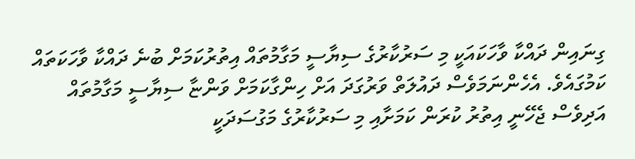ގިނައިން ދައްކާ ވާހަކައަކީ މި ސަރުކާރުގެ ސިޔާސީ މަގާމުތައް އިތުރުކަމަށް ބުނެ ދައްކާ ވާހަކަތައް ކަމުގައެވެ. އެހެންނަމަވެސް ދައުލަތް ވަރުގަދަ އަށް ހިންގާކަމަށް ވަންޏާ ސިޔާސީ މަގާމުތައް އަދިވެސް ޖެހޭނީ އިތުރު ކުރަން ކަމަށާއި މި ސަރުކާރުގެ މަގުސަދަކީ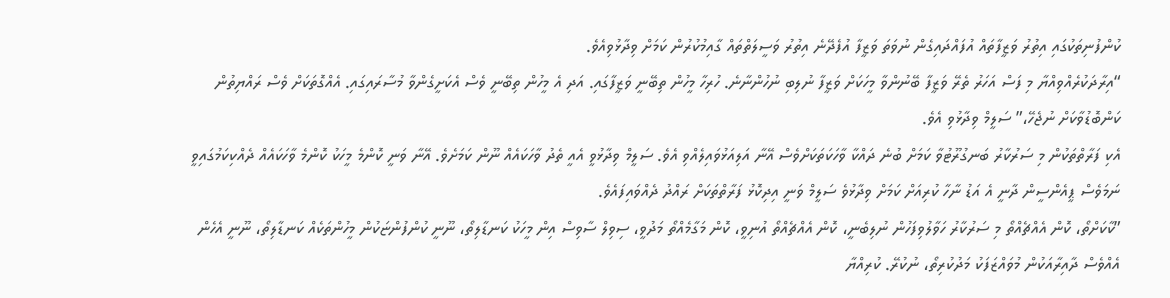ކުންފުނިތަކުގައި އިތުރު ވަޒީފާތައް އުފައްދައިގެން ނުވަތަ ވަޒީފާ އުފެދޭނެ އިތުރު ވަސީލަތްތައް ގާއިމުކުރުން ކަމަށް ވިދާޅުވިއެވެ.
“އިރާދަކުރެއްވިއްޔާ މި ފަސް އަހަރު ތެރޭ ވަޒީފާ ބޭނުންވާ މީހަކަށް ވަޒީފާ ނުލިބި ނުހުންނާނެ. ހުރިހާ މީހުން ތިބޭނީ ވަޒީފާގައި. އަދި އެ މީހުން ތިބޭނީ ވެސް އެކަށީގެންވާ މުސާރައިގައި. އެއްގޮތަކަށް ވެސް ރައްޔިތުން ކަންބޮޑުވާކަށް ނުޖެހޭ،” ސަލީމް ވިދާޅުވި އެވެ.
އެކި ފަރާތްތަކުން މި ސަރުކާރު ބަނގުރޫޓުވާ ކަމަށް ބުނެ ދައްކާ ވާހަކަތަކަށްވެސް އޭނާ އަލިއަޅުވައިލެއްވި އެވެ. ސަލީމް ވިދާޅުވީ އެއީ ތެދު ވާހަކައެއް ނޫން ކަމަށެވެ. އޭނާ ވަނީ ކޮންމެ މީހަކު ކޮންމެ ވާހަކައެއް ދެއްކިކަމުގައިވީ ނަމަވެސް ޕީއެންސީން ދާނީ އެ އަޑު ނާހާ ކުރިއަށް ކަމަށް ވިދާޅުވެ ސަލީމް ވަނީ އިދިކޮޅު ފަރާތްތަކަށް ރައްދު ދެއްވައިފައެވެ.
”ކާކަށްތޯ، ކޮން އެއްޗެއްތޯ މި ސަރުކާރު ހަވާލުވިފަހުން ނުލިބެނީ، ކޮން އެއްޗެއްތޯ އުނިވީ، ކޮން މަގާމެއްތޯ މަދުވީ، ސިވިލް ސާވިސް އިން މީހަކު ކަނޑާލިތޯ، ނޫނީ ކުންފުންޏަކުން މީހުންތަކެއް ކަނޑާލިތޯ، ނޫނީ އެހެން އެއްވެސް ދާއިރާއަކުން މުވައްޒަފަކު މަދުކުރިތޯ، ނުކުރޭ. ކުރިއްޔާ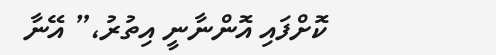ކޮށްފައި އޮންނާނީ އިތުރު،” އޭނާ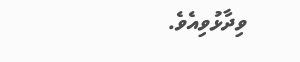ވިދާޅުވިއެވެ.